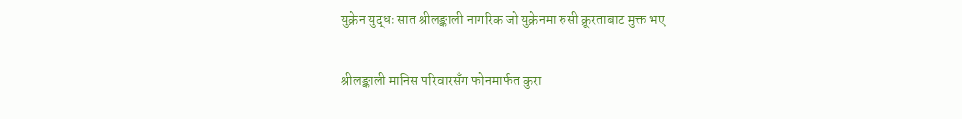युक्रेन युद्धः सात श्रीलङ्काली नागरिक जो युक्रेनमा रुसी क्रूरताबाट मुक्त भए

श्रीलङ्काली मानिस परिवारसँग फोनमार्फत कुरा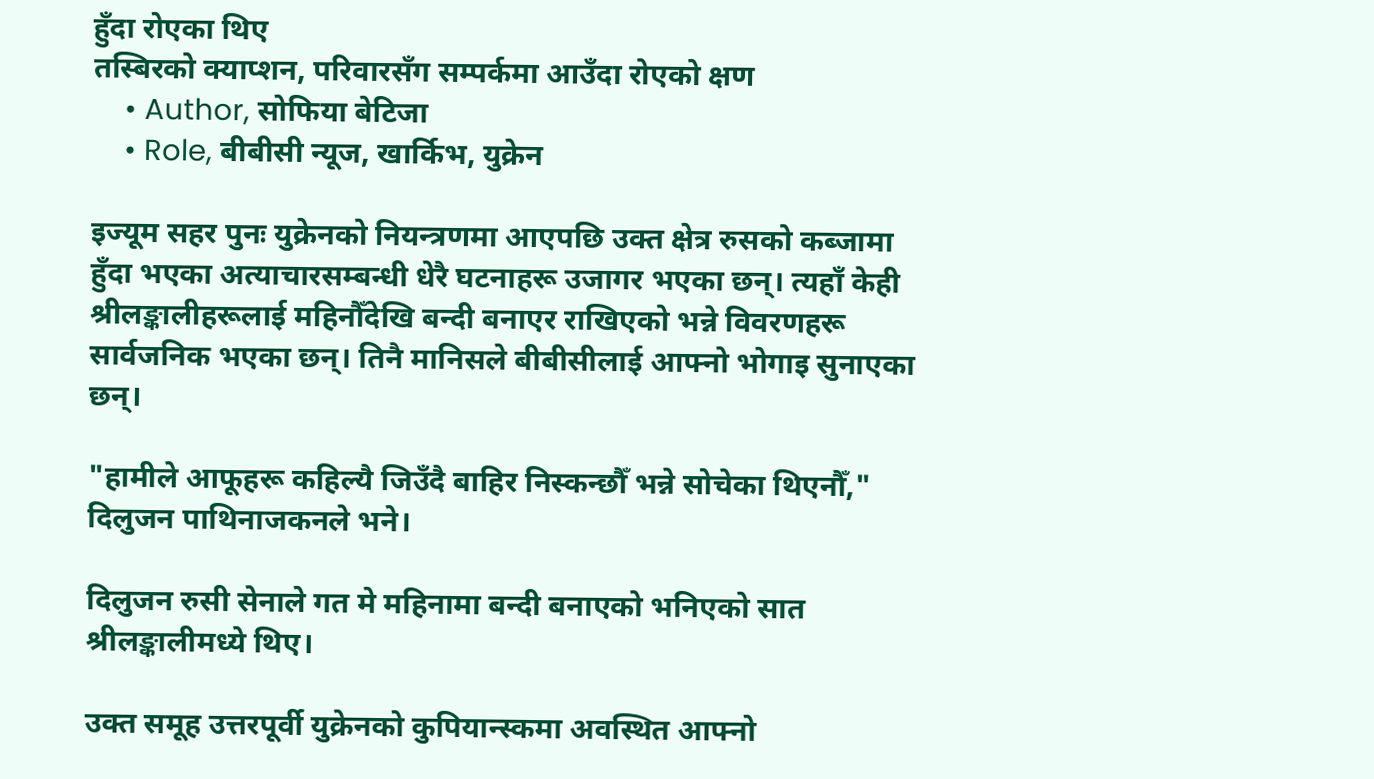हुँदा रोएका थिए
तस्बिरको क्याप्शन, परिवारसँग सम्पर्कमा आउँदा रोएको क्षण
    • Author, सोफिया बेटिजा
    • Role, बीबीसी न्यूज, खार्किभ, युक्रेन

इज्यूम सहर पुनः युक्रेनको नियन्त्रणमा आएपछि उक्त क्षेत्र रुसको कब्जामा हुँदा भएका अत्याचारसम्बन्धी धेरै घटनाहरू उजागर भएका छन्। त्यहाँ केही श्रीलङ्कालीहरूलाई महिनौँदेखि बन्दी बनाएर राखिएको भन्ने विवरणहरू सार्वजनिक भएका छन्। तिनै मानिसले बीबीसीलाई आफ्नो भोगाइ सुनाएका छन्।

"हामीले आफूहरू कहिल्यै जिउँदै बाहिर निस्कन्छौँ भन्ने सोचेका थिएनौँ," दिलुजन पाथिनाजकनले भने।

दिलुजन रुसी सेनाले गत मे महिनामा बन्दी बनाएको भनिएको सात श्रीलङ्कालीमध्ये थिए।

उक्त समूह उत्तरपूर्वी युक्रेनको कुपियान्स्कमा अवस्थित आफ्नो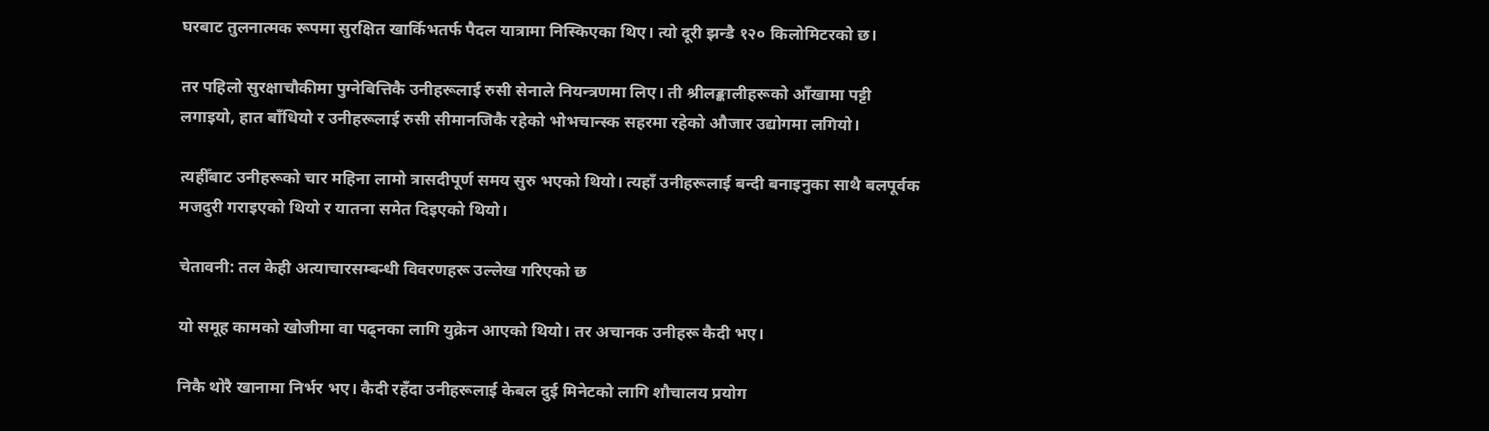घरबाट तुलनात्मक रूपमा सुरक्षित खार्किभतर्फ पैदल यात्रामा निस्किएका थिए। त्यो दूरी झन्डै १२० किलोमिटरको छ।

तर पहिलो सुरक्षाचौकीमा पुग्नेबित्तिकै उनीहरूलाई रुसी सेनाले नियन्त्रणमा लिए। ती श्रीलङ्कालीहरूको आँखामा पट्टी लगाइयो, हात बाँधियो र उनीहरूलाई रुसी सीमानजिकै रहेको भोभचान्स्क सहरमा रहेको औजार उद्योगमा लगियो।

त्यहीँबाट उनीहरूको चार महिना लामो त्रासदीपूर्ण समय सुरु भएको थियो। त्यहाँ उनीहरूलाई बन्दी बनाइनुका साथै बलपूर्वक मजदुरी गराइएको थियो र यातना समेत दिइएको थियो।

चेतावनी: तल केही अत्याचारसम्बन्धी विवरणहरू उल्लेख गरिएको छ

यो समूह कामको खोजीमा वा पढ्नका लागि युक्रेन आएको थियो। तर अचानक उनीहरू कैदी भए।

निकै थोरै खानामा निर्भर भए। कैदी रहँदा उनीहरूलाई केबल दुई मिनेटको लागि शौचालय प्रयोग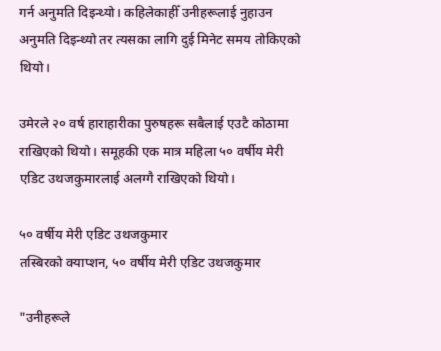गर्न अनुमति दिइन्थ्यो। कहिलेकाहीँ उनीहरूलाई नुहाउन अनुमति दिइन्थ्यो तर त्यसका लागि दुई मिनेट समय तोकिएको थियो।

उमेरले २० वर्ष हाराहारीका पुरुषहरू सबैलाई एउटै कोठामा राखिएको थियो। समूहकी एक मात्र महिला ५० वर्षीय मेरी एडिट उथजकुमारलाई अलग्गै राखिएको थियो।

५० वर्षीय मेरी एडिट उथजकुमार
तस्बिरको क्याप्शन, ५० वर्षीय मेरी एडिट उथजकुमार

"उनीहरूले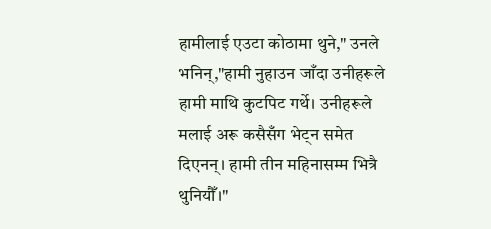हामीलाई एउटा कोठामा थुने," उनले भनिन्,"हामी नुहाउन जाँदा उनीहरूले हामी माथि कुटपिट गर्थे। उनीहरूले मलाई अरू कसैसँग भेट्न समेत दिएनन्। हामी तीन महिनासम्म भित्रै थुनियौँ।"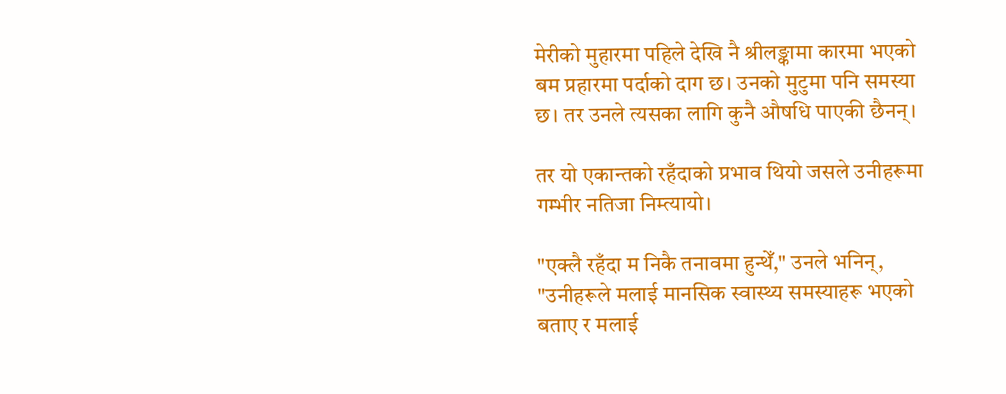मेरीको मुहारमा पहिले देखि नै श्रीलङ्कामा कारमा भएको बम प्रहारमा पर्दाको दाग छ। उनको मुटुमा पनि समस्या छ। तर उनले त्यसका लागि कुनै औषधि पाएकी छैनन्।

तर यो एकान्तको रहँदाको प्रभाव थियो जसले उनीहरूमा गम्भीर नतिजा निम्त्यायो।

"एक्लै रहँदा म निकै तनावमा हुन्थेँ," उनले भनिन्, "उनीहरूले मलाई मानसिक स्वास्थ्य समस्याहरू भएको बताए र मलाई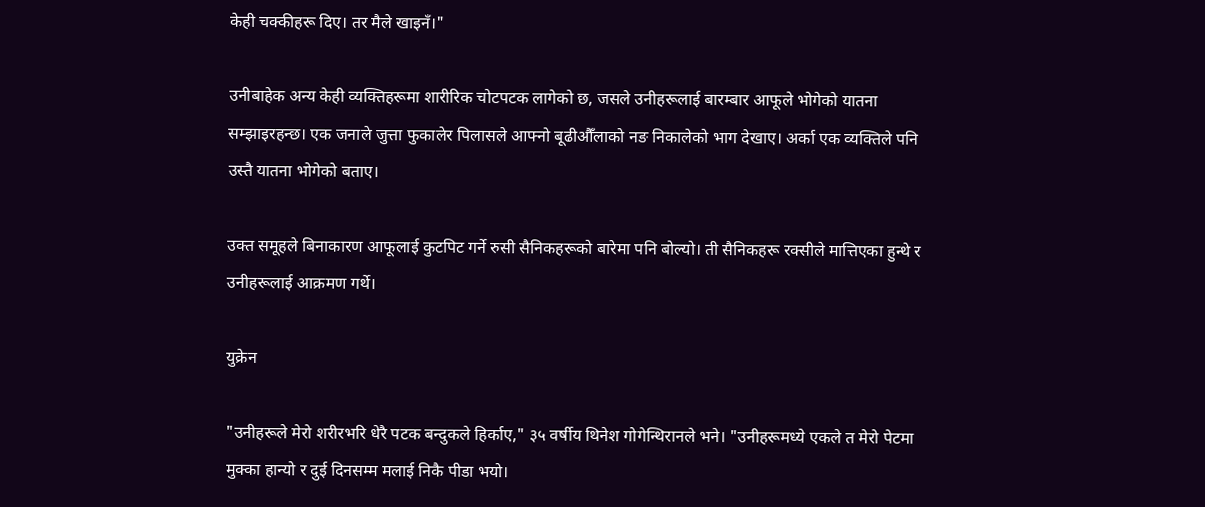केही चक्कीहरू दिए। तर मैले खाइनँ।"

उनीबाहेक अन्य केही व्यक्तिहरूमा शारीरिक चोटपटक लागेको छ, जसले उनीहरूलाई बारम्बार आफूले भोगेको यातना सम्झाइरहन्छ। एक जनाले जुत्ता फुकालेर पिलासले आफ्नो बूढीऔँलाको नङ निकालेको भाग देखाए। अर्का एक व्यक्तिले पनि उस्तै यातना भोगेको बताए।

उक्त समूहले बिनाकारण आफूलाई कुटपिट गर्ने रुसी सैनिकहरूको बारेमा पनि बोल्यो। ती सैनिकहरू रक्सीले मात्तिएका हुन्थे र उनीहरूलाई आक्रमण गर्थे।

युक्रेन

"उनीहरूले मेरो शरीरभरि धेरै पटक बन्दुकले हिर्काए," ३५ वर्षीय थिनेश गोगेन्थिरानले भने। "उनीहरूमध्ये एकले त मेरो पेटमा मुक्का हान्यो र दुई दिनसम्म मलाई निकै पीडा भयो।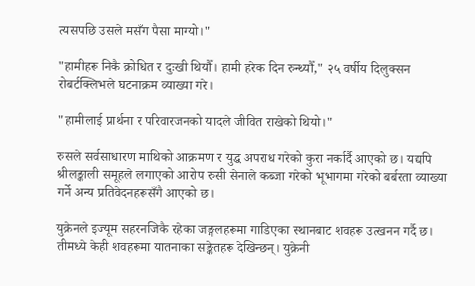त्यसपछि उसले मसँग पैसा माग्यो।"

"हामीहरू निकै क्रोधित र दुःखी थियौँ। हामी हरेक दिन रुन्थ्यौँ," २५ वर्षीय दिलुक्सन रोबर्टक्लिभले घटनाक्रम व्याख्या गरे।

"हामीलाई प्रार्थना र परिवारजनको यादले जीवित राखेको थियो।"

रुसले सर्वसाधारण माथिको आक्रमण र युद्ध अपराध गरेको कुरा नर्कार्दै आएको छ। यद्यपि श्रीलङ्काली समूहले लगाएको आरोप रुसी सेनाले कब्जा गरेको भूभागमा गरेको बर्बरता व्याख्या गर्ने अन्य प्रतिवेदनहरूसँगै आएको छ।

युक्रेनले इज्यूम सहरनजिकै रहेका जङ्गलहरूमा गाडिएका स्थानबाट शवहरू उत्खनन गर्दै छ। तीमध्ये केही शवहरूमा यातनाका सङ्केतहरू देखिन्छन्। युक्रेनी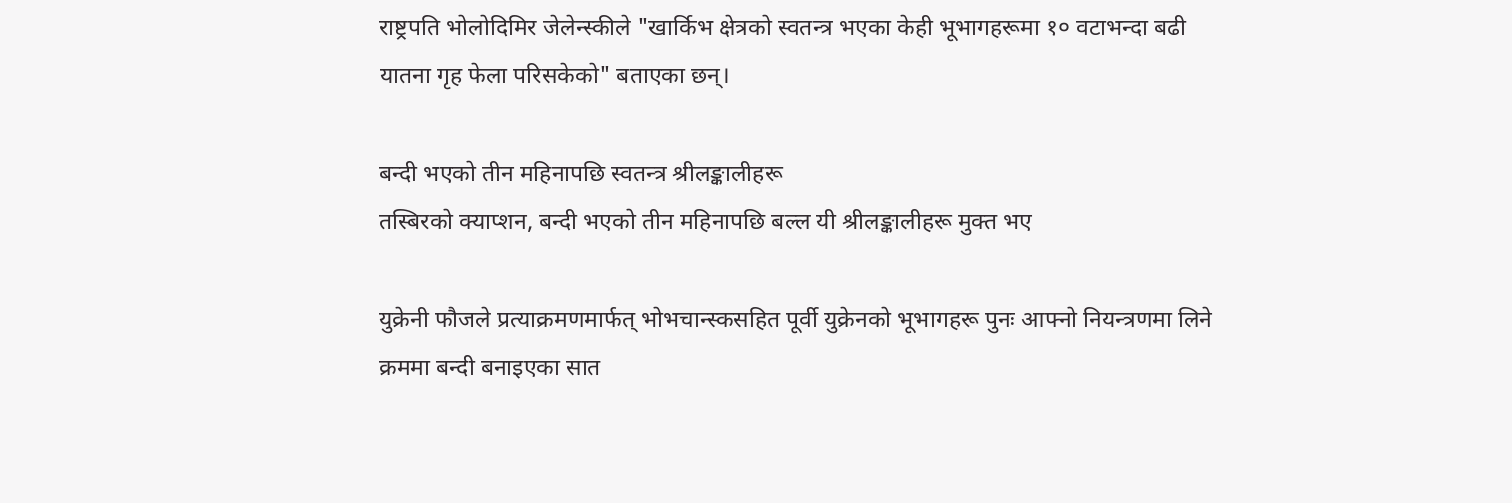राष्ट्रपति भोलोदिमिर जेलेन्स्कीले "खार्किभ क्षेत्रको स्वतन्त्र भएका केही भूभागहरूमा १० वटाभन्दा बढी यातना गृह फेला परिसकेको" बताएका छन्।

बन्दी भएको तीन महिनापछि स्वतन्त्र श्रीलङ्कालीहरू
तस्बिरको क्याप्शन, बन्दी भएको तीन महिनापछि बल्ल यी श्रीलङ्कालीहरू मुक्त भए

युक्रेनी फौजले प्रत्याक्रमणमार्फत् भोभचान्स्कसहित पूर्वी युक्रेनको भूभागहरू पुनः आफ्नो नियन्त्रणमा लिने क्रममा बन्दी बनाइएका सात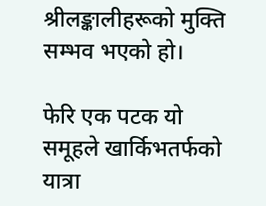श्रीलङ्कालीहरूको मुक्ति सम्भव भएको हो।

फेरि एक पटक यो समूहले खार्किभतर्फको यात्रा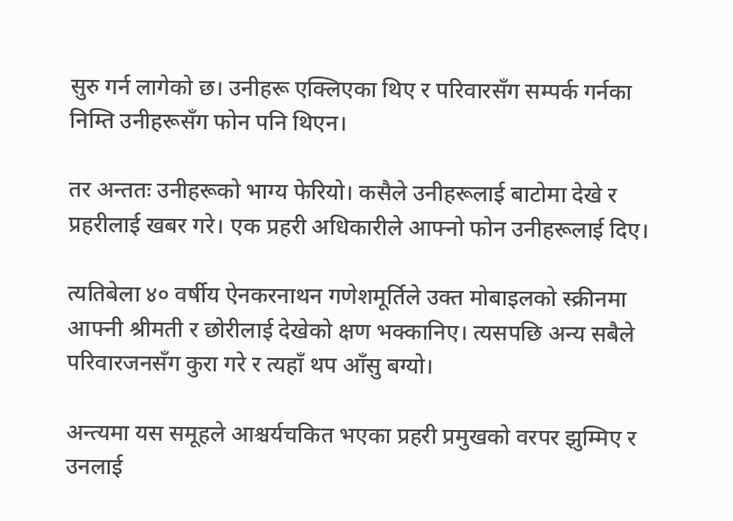सुरु गर्न लागेको छ। उनीहरू एक्लिएका थिए र परिवारसँग सम्पर्क गर्नका निम्ति उनीहरूसँग फोन पनि थिएन।

तर अन्ततः उनीहरूको भाग्य फेरियो। कसैले उनीहरूलाई बाटोमा देखे र प्रहरीलाई खबर गरे। एक प्रहरी अधिकारीले आफ्नो फोन उनीहरूलाई दिए।

त्यतिबेला ४० वर्षीय ऐनकरनाथन गणेशमूर्तिले उक्त मोबाइलको स्क्रीनमा आफ्नी श्रीमती र छोरीलाई देखेको क्षण भक्कानिए। त्यसपछि अन्य सबैले परिवारजनसँग कुरा गरे र त्यहाँ थप आँसु बग्यो।

अन्त्यमा यस समूहले आश्चर्यचकित भएका प्रहरी प्रमुखको वरपर झुम्मिए र उनलाई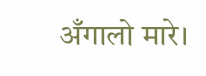अँगालो मारे।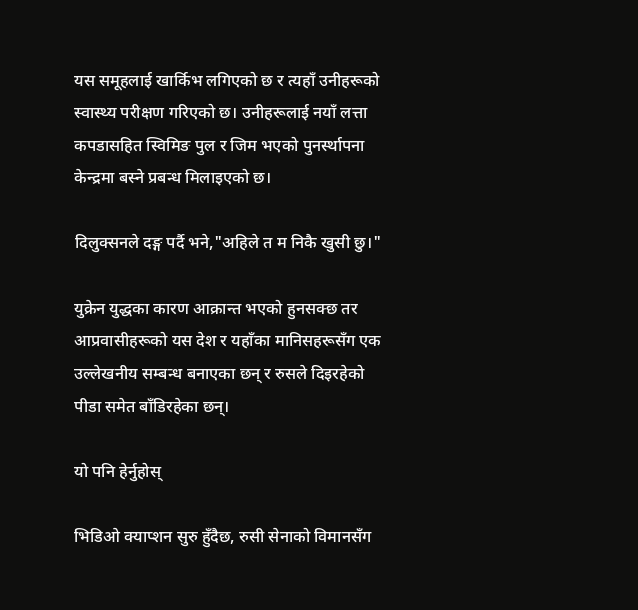यस समूहलाई खार्किभ लगिएको छ र त्यहाँ उनीहरूको स्वास्थ्य परीक्षण गरिएको छ। उनीहरूलाई नयाँ लत्ता कपडासहित स्विमिङ पुल र जिम भएको पुनर्स्थापना केन्द्रमा बस्ने प्रबन्ध मिलाइएको छ।

दिलुक्सनले दङ्ग पर्दै भने,"अहिले त म निकै खुसी छु।"

युक्रेन युद्धका कारण आक्रान्त भएको हुनसक्छ तर आप्रवासीहरूको यस देश र यहाँका मानिसहरूसँग एक उल्लेखनीय सम्बन्ध बनाएका छन् र रुसले दिइरहेको पीडा समेत बाँडिरहेका छन्।

यो पनि हेर्नुहोस्

भिडिओ क्याप्शन सुरु हुँदैछ, रुसी सेनाको विमानसँग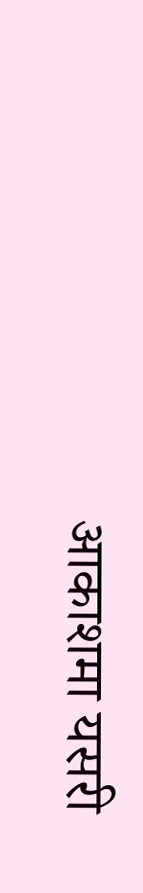आकाशमा यसरी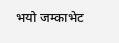भयो जम्काभेट